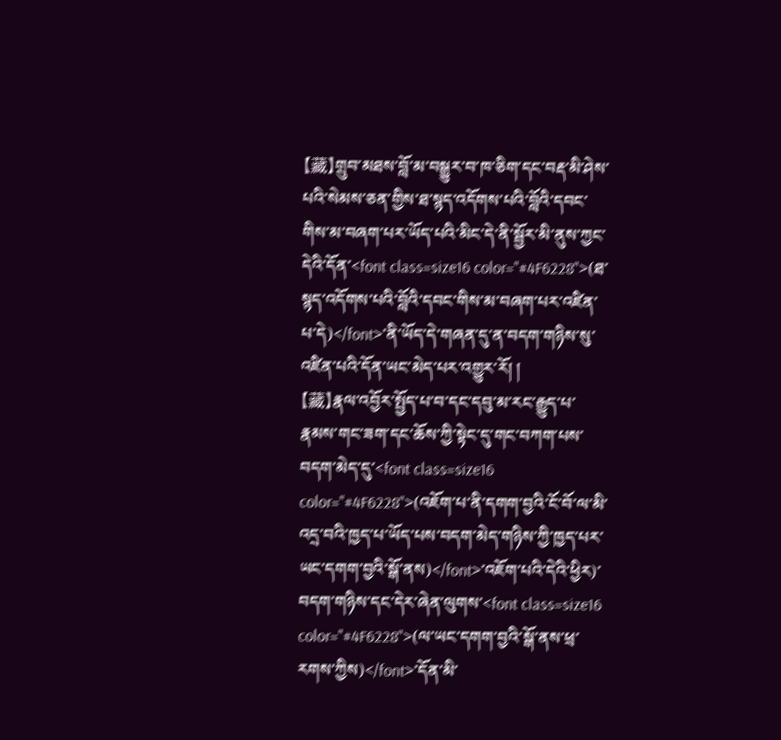【藏】གྲུབ་མཐས་བློ་མ་བསྒྱུར་བ་ཁ་ཅིག་དང་བརྡ་མི་ཤེས་པའི་སེམས་ཅན་གྱིས་ཐ་སྙད་འདོགས་པའི་བློའི་དབང་གིས་མ་བཞག་པར་ཡོད་པའི་མིང་དེ་ནི་སྦྱོར་མི་ནུས་ཀྱང་དེའི་དོན་<font class=size16 color="#4F6228">(ཐ་སྙད་འདོགས་པའི་བློའི་དབང་གིས་མ་བཞག་པར་འཛིན་པ་དེ)</font>་ནི་ཡོད་དེ་གཞན་དུ་ན་བདག་གཉིས་སུ་འཛིན་པའི་དོན་ཡང་མེད་པར་འགྱུར་རོ། །
【藏】རྣལ་འབྱོར་སྤྱོད་པ་བ་དང་དབུ་མ་རང་རྒྱུད་པ་རྣམས་གང་ཟག་དང་ཆོས་ཀྱི་སྟེང་དུ་གང་བཀག་པས་བདག་མེད་དུ་<font class=size16 color="#4F6228">(འཇོག་པ་ནི་དགག་བྱའི་ངོ་བོ་ལ་མི་འདྲ་བའི་ཁྱད་པ་ཡོད་པས་བདག་མེད་གཉིས་ཀྱི་ཁྱད་པར་ཡང་དགག་བྱའི་སྒོ་ནས)</font>་འཇོག་པའི་དེའི་ཕྱིར)་བདག་གཉིས་དང་དེར་ཞེན་ལུགས་<font class=size16 color="#4F6228">(ལ་ཡང་དགག་བྱའི་སྒོ་ནས་ཕྲ་རགས་ཀྱིས)</font>་དོན་མི་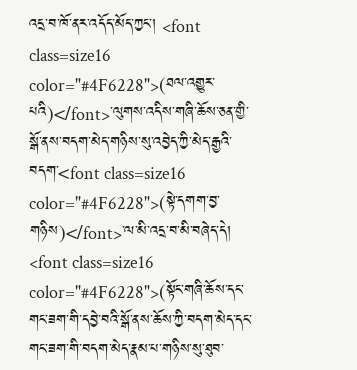འདྲ་བ་ཁོ་ནར་འདོད་མོད་ཀྱང་། <font class=size16 color="#4F6228">(ཐལ་འགྱུར་པའི)</font>་ལུགས་འདིས་གཞི་ཆོས་ཅན་གྱི་སྒོ་ནས་བདག་མེད་གཉིས་སུ་འབྱེད་ཀྱི་མེད་རྒྱའི་བདག་<font class=size16 color="#4F6228">(སྟེ་དགག་བྱ་གཉིས)</font>་ལ་མི་འདྲ་བ་མི་བཞེད་དེ། <font class=size16 color="#4F6228">(སྟོང་གཞི་ཆོས་དང་གང་ཟག་གི་དབྱེ་བའི་སྒོ་ནས་ཆོས་ཀྱི་བདག་མེད་དང་གང་ཟག་གི་བདག་མེད་རྣམ་པ་གཉིས་སུ་ཐུབ་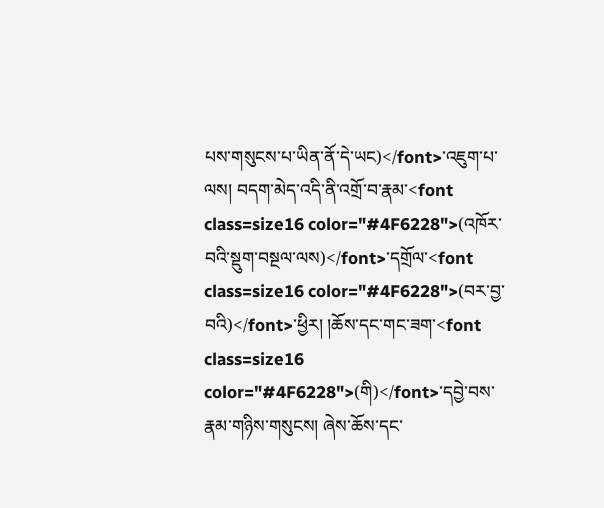པས་གསུངས་པ་ཡིན་ནོ་དེ་ཡང)</font>་འཇུག་པ་ལས། བདག་མེད་འདི་ནི་འགྲོ་བ་རྣམ་<font class=size16 color="#4F6228">(འཁོར་བའི་སྡུག་བསྔལ་ལས)</font>་དགྲོལ་<font class=size16 color="#4F6228">(བར་བྱ་བའི)</font>་ཕྱིར། །ཆོས་དང་གང་ཟག་<font class=size16 color="#4F6228">(གི)</font>་དབྱེ་བས་རྣམ་གཉིས་གསུངས། ཞེས་ཆོས་དང་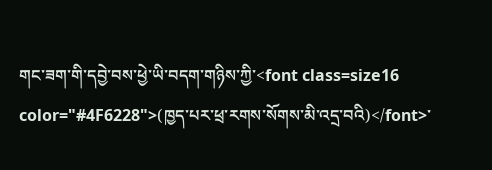གང་ཟག་གི་དབྱེ་བས་ཕྱེ་ཡི་བདག་གཉིས་ཀྱི་<font class=size16 color="#4F6228">(ཁྱད་པར་ཕྲ་རགས་སོགས་མི་འདྲ་བའི)</font>་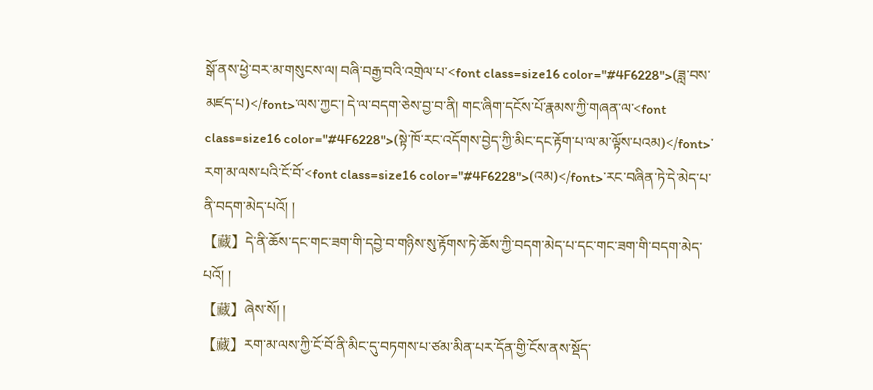སྒོ་ནས་ཕྱེ་བར་མ་གསུངས་ལ། བཞི་བརྒྱ་བའི་འགྲེལ་པ་<font class=size16 color="#4F6228">(ཟླ་བས་མཛད་པ)</font>་ལས་ཀྱང་། དེ་ལ་བདག་ཅེས་བྱ་བ་ནི། གང་ཞིག་དངོས་པོ་རྣམས་ཀྱི་གཞན་ལ་<font class=size16 color="#4F6228">(སྟེ་ཁོ་རང་འདོགས་བྱེད་ཀྱི་མིང་དང་རྟོག་པ་ལ་མ་ལྟོས་པའམ)</font>་རག་མ་ལས་པའི་ངོ་བོ་<font class=size16 color="#4F6228">(འམ)</font>་རང་བཞིན་ཏེ་དེ་མེད་པ་ནི་བདག་མེད་པའོ། །
【藏】དེ་ནི་ཆོས་དང་གང་ཟག་གི་དབྱེ་བ་གཉིས་སུ་རྟོགས་ཏེ་ཆོས་ཀྱི་བདག་མེད་པ་དང་གང་ཟག་གི་བདག་མེད་པའོ། །
【藏】ཞེས་སོ། །
【藏】རག་མ་ལས་ཀྱི་ངོ་བོ་ནི་མིང་དུ་བཏགས་པ་ཙམ་མིན་པར་དོན་གྱི་ངོས་ནས་སྡོད་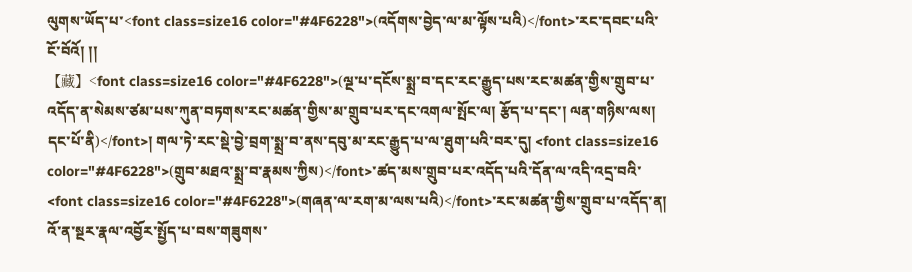ལུགས་ཡོད་པ་<font class=size16 color="#4F6228">(འདོགས་བྱེད་ལ་མ་ལྟོས་པའི)</font>་རང་དབང་པའི་ངོ་བོའོ། །།
【藏】<font class=size16 color="#4F6228">(ལྔ་པ་དངོས་སྨྲ་བ་དང་རང་རྒྱུད་པས་རང་མཚན་གྱིས་གྲུབ་པ་འདོད་ན་སེམས་ཙམ་པས་ཀུན་བཏགས་རང་མཚན་གྱིས་མ་གྲུབ་པར་དང་འགལ་སྤོང་ལ། རྩོད་པ་དང་། ལན་གཉིས་ལས། དང་པོ་ནི)</font>། གལ་ཏེ་རང་སྡེ་བྱེ་བྲག་སྨྲ་བ་ནས་དབུ་མ་རང་རྒྱུད་པ་ལ་ཐུག་པའི་བར་དུ། <font class=size16 color="#4F6228">(གྲུབ་མཐའ་སྨྲ་བ་རྣམས་ཀྱིས)</font>་ཚད་མས་གྲུབ་པར་འདོད་པའི་དོན་ལ་འདི་འདྲ་བའི་<font class=size16 color="#4F6228">(གཞན་ལ་རག་མ་ལས་པའི)</font>་རང་མཚན་གྱིས་གྲུབ་པ་འདོད་ན། འོ་ན་སྔར་རྣལ་འབྱོར་སྤྱོད་པ་བས་གཟུགས་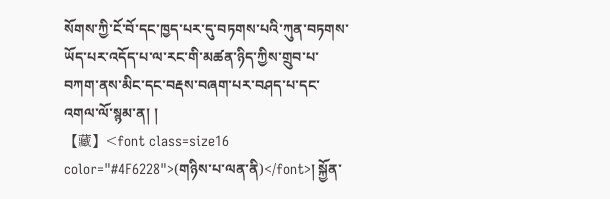སོགས་ཀྱི་ངོ་བོ་དང་ཁྱད་པར་དུ་བཏགས་པའི་ཀུན་བཏགས་ཡོད་པར་འདོད་པ་ལ་རང་གི་མཚན་ཉིད་ཀྱིས་གྲུབ་པ་བཀག་ནས་མིང་དང་བརྡས་བཞག་པར་བཤད་པ་དང་འགལ་ལོ་སྙམ་ན། །
【藏】<font class=size16 color="#4F6228">(གཉིས་པ་ལན་ནི)</font>། སྐྱོན་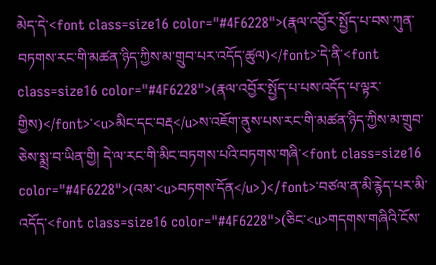མེད་དེ་<font class=size16 color="#4F6228">(རྣལ་འབྱོར་སྤྱོད་པ་བས་ཀུན་བཏགས་རང་གི་མཚན་ཉིད་ཀྱིས་མ་གྲུབ་པར་འདོད་ཚུལ)</font>་དེ་ནི་<font class=size16 color="#4F6228">(རྣལ་འབྱོར་སྤྱོད་པ་པས་འདོད་པ་ལྟར་གྱིས)</font>་<u>མིང་དང་བརྡ</u>ས་འཇོག་ནུས་པས་རང་གི་མཚན་ཉིད་ཀྱིས་མ་གྲུབ་ཅེས་སྨྲ་བ་ཡིན་གྱི། དེ་ལ་རང་གི་མིང་བཏགས་པའི་བཏགས་གཞི་<font class=size16 color="#4F6228">(འམ་<u>བཏགས་དོན</u>)</font>་བཙལ་ན་མི་རྙེད་པར་མི་འདོད་<font class=size16 color="#4F6228">(ཅིང་<u>གདགས་གཞིའི་ངོས་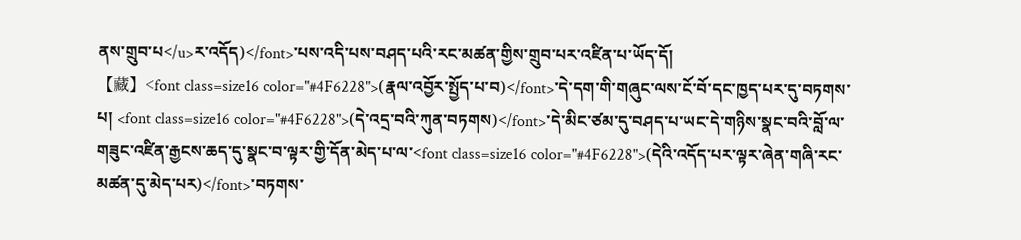ནས་གྲུབ་པ</u>ར་འདོད)</font>་པས་འདི་པས་བཤད་པའི་རང་མཚན་གྱིས་གྲུབ་པར་འཛིན་པ་ཡོད་དོ།
【藏】<font class=size16 color="#4F6228">(རྣལ་འབྱོར་སྤྱོད་པ་བ)</font>་དེ་དག་གི་གཞུང་ལས་ངོ་བོ་དང་ཁྱད་པར་དུ་བཏགས་པ། <font class=size16 color="#4F6228">(དེ་འདྲ་བའི་ཀུན་བཏགས)</font>་དེ་མིང་ཙམ་དུ་བཤད་པ་ཡང་དེ་གཉིས་སྣང་བའི་བློ་ལ་གཟུང་འཛིན་རྒྱངས་ཆད་དུ་སྣང་བ་ལྟར་གྱི་དོན་མེད་པ་ལ་<font class=size16 color="#4F6228">(དེའི་འདོད་པར་ལྟར་ཞེན་གཞི་རང་མཚན་དུ་མེད་པར)</font>་བཏགས་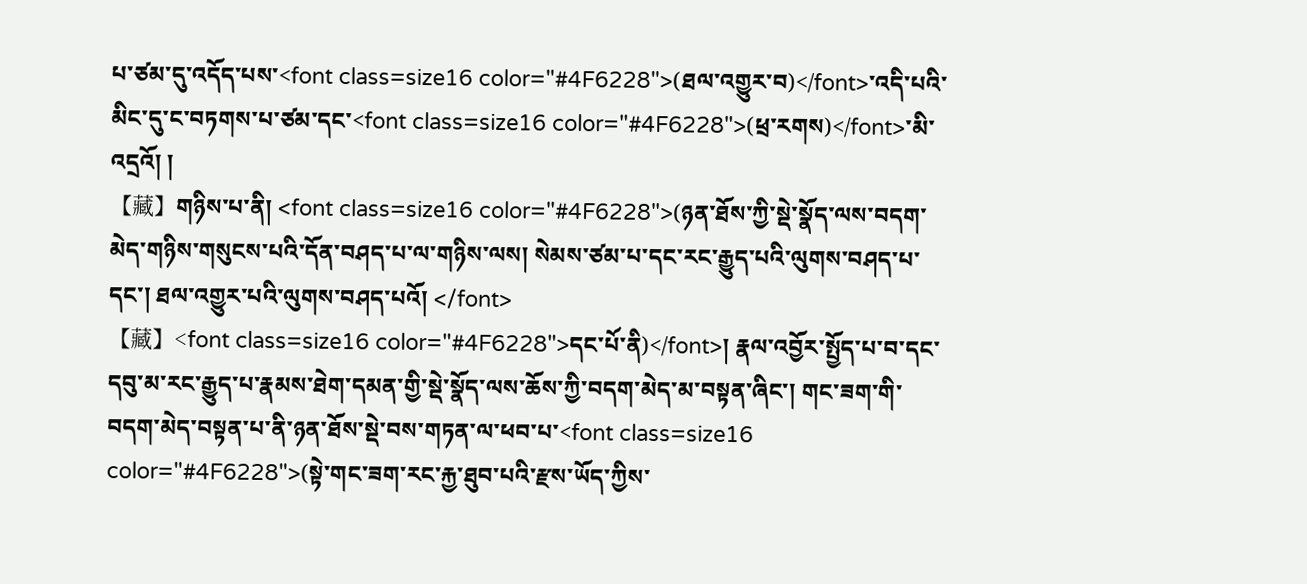པ་ཙམ་དུ་འདོད་པས་<font class=size16 color="#4F6228">(ཐལ་འགྱུར་བ)</font>་འདི་པའི་མིང་དུ་ང་བཏགས་པ་ཙམ་དང་<font class=size16 color="#4F6228">(ཕྲ་རགས)</font>་མི་འདྲའོ། །
【藏】གཉིས་པ་ནི། <font class=size16 color="#4F6228">(ཉན་ཐོས་ཀྱི་སྡེ་སྣོད་ལས་བདག་མེད་གཉིས་གསུངས་པའི་དོན་བཤད་པ་ལ་གཉིས་ལས། སེམས་ཙམ་པ་དང་རང་རྒྱུད་པའི་ལུགས་བཤད་པ་དང་། ཐལ་འགྱུར་པའི་ལུགས་བཤད་པའོ། </font>
【藏】<font class=size16 color="#4F6228">དང་པོ་ནི)</font>། རྣལ་འབྱོར་སྤྱོད་པ་བ་དང་དབུ་མ་རང་རྒྱུད་པ་རྣམས་ཐེག་དམན་གྱི་སྡེ་སྣོད་ལས་ཆོས་ཀྱི་བདག་མེད་མ་བསྟན་ཞིང་། གང་ཟག་གི་བདག་མེད་བསྟན་པ་ནི་ཉན་ཐོས་སྡེ་བས་གཏན་ལ་ཕབ་པ་<font class=size16 color="#4F6228">(སྟེ་གང་ཟག་རང་རྐྱ་ཐུབ་པའི་རྫས་ཡོད་ཀྱིས་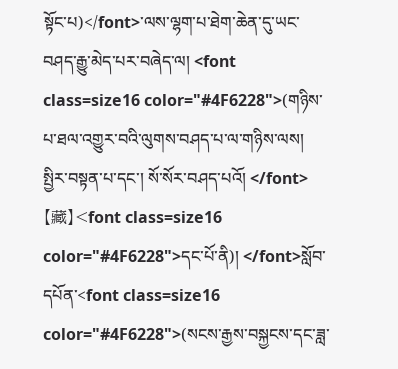སྟོང་པ)</font>་ལས་ལྷག་པ་ཐེག་ཆེན་དུ་ཡང་བཤད་རྒྱུ་མེད་པར་བཞེད་ལ། <font class=size16 color="#4F6228">(གཉིས་པ་ཐལ་འགྱུར་བའི་ལུགས་བཤད་པ་ལ་གཉིས་ལས། སྤྱིར་བསྟན་པ་དང་། སོ་སོར་བཤད་པའོ། </font>
【藏】<font class=size16 color="#4F6228">དང་པོ་ནི)། </font>སློབ་དཔོན་<font class=size16 color="#4F6228">(སངས་རྒྱས་བསྐྱངས་དང་ཟླ་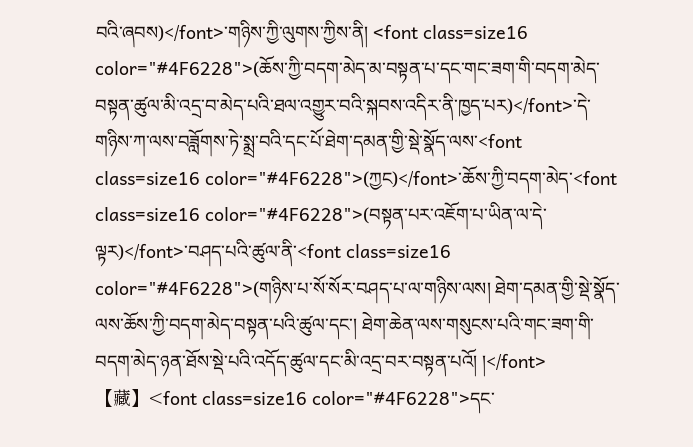བའི་ཞབས)</font>་གཉིས་ཀྱི་ལུགས་ཀྱིས་ནི། <font class=size16 color="#4F6228">(ཆོས་ཀྱི་བདག་མེད་མ་བསྟན་པ་དང་གང་ཟག་གི་བདག་མེད་བསྟན་ཚུལ་མི་འདྲ་བ་མེད་པའི་ཐལ་འགྱུར་བའི་སྐབས་འདིར་ནི་ཁྱད་པར)</font>་དེ་གཉིས་ཀ་ལས་བཟློགས་ཏེ་སྨྲ་བའི་དང་པོ་ཐེག་དམན་གྱི་སྡེ་སྣོད་ལས་<font class=size16 color="#4F6228">(ཀྱང)</font>་ཆོས་ཀྱི་བདག་མེད་<font class=size16 color="#4F6228">(བསྟན་པར་འཇོག་པ་ཡིན་ལ་དེ་ལྟར)</font>་བཤད་པའི་ཚུལ་ནི་<font class=size16 color="#4F6228">(གཉིས་པ་སོ་སོར་བཤད་པ་ལ་གཉིས་ལས། ཐེག་དམན་གྱི་སྡེ་སྣོད་ལས་ཆོས་ཀྱི་བདག་མེད་བསྟན་པའི་ཚུལ་དང་། ཐེག་ཆེན་ལས་གསུངས་པའི་གང་ཟག་གི་བདག་མེད་ཉན་ཐོས་སྡེ་པའི་འདོད་ཚུལ་དང་མི་འདྲ་བར་བསྟན་པའོ། །</font>
【藏】<font class=size16 color="#4F6228">དང་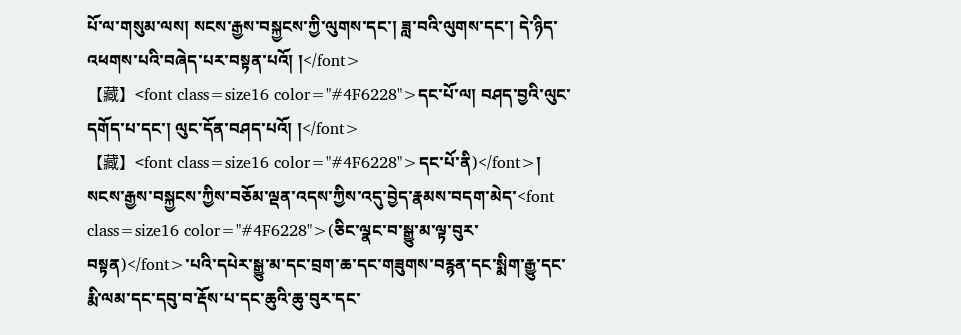པོ་ལ་གསུམ་ལས། སངས་རྒྱས་བསྐྱངས་ཀྱི་ལུགས་དང་། ཟླ་བའི་ལུགས་དང་། དེ་ཉིད་འཕགས་པའི་བཞེད་པར་བསྟན་པའོ། །</font>
【藏】<font class=size16 color="#4F6228">དང་པོ་ལ། བཤད་བྱའི་ལུང་དགོད་པ་དང་། ལུང་དོན་བཤད་པའོ། །</font>
【藏】<font class=size16 color="#4F6228">དང་པོ་ནི)</font>། སངས་རྒྱས་བསྐྱངས་ཀྱིས་བཅོམ་ལྡན་འདས་ཀྱིས་འདུ་བྱེད་རྣམས་བདག་མེད་<font class=size16 color="#4F6228">(ཅིང་ལྣང་བ་སྒྱུ་མ་ལྟ་བུར་བསྟན)</font>་པའི་དཔེར་སྒྱུ་མ་དང་བྲག་ཆ་དང་གཟུགས་བརྙན་དང་སྨིག་རྒྱུ་དང་རྨི་ལམ་དང་དབུ་བ་རྡོས་པ་དང་ཆུའི་ཆུ་བུར་དང་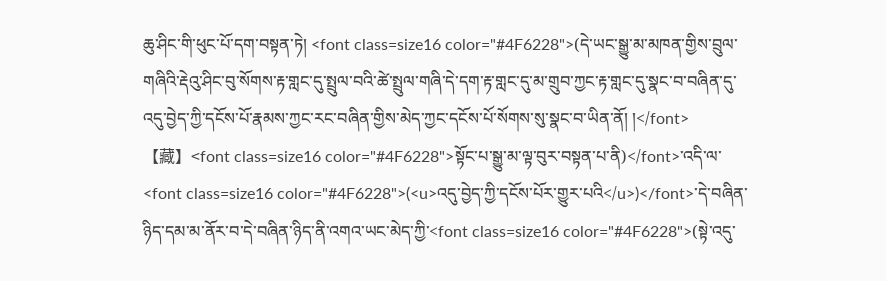ཆུ་ཤིང་གི་ཕུང་པོ་དག་བསྟན་ཏེ། <font class=size16 color="#4F6228">(དེ་ཡང་སྒྱུ་མ་མཁན་གྱིས་བྲུལ་གཞིའི་རྡེའུ་ཤིང་བུ་སོགས་རྟ་གླང་དུ་སྤྲུལ་བའི་ཚེ་སྤྲུལ་གཞི་དེ་དག་རྟ་གླང་དུ་མ་གྲུབ་ཀྱང་རྟ་གླང་དུ་སྣང་བ་བཞིན་དུ་འདུ་བྱེད་ཀྱི་དངོས་པོ་རྣམས་ཀྱང་རང་བཞིན་གྱིས་མེད་ཀྱང་དངོས་པོ་སོགས་སུ་སྣང་བ་ཡིན་ནོ། །</font>
【藏】<font class=size16 color="#4F6228">སྟོང་པ་སྒྱུ་མ་ལྟ་བུར་བསྟན་པ་ནི)</font>་འདི་ལ་<font class=size16 color="#4F6228">(<u>འདུ་བྱེད་ཀྱི་དངོས་པོར་གྱུར་པའི</u>)</font>་དེ་བཞིན་ཉིད་དམ་མ་ནོར་བ་དེ་བཞིན་ཉིད་ནི་འགའ་ཡང་མེད་ཀྱི་<font class=size16 color="#4F6228">(སྟེ་འདུ་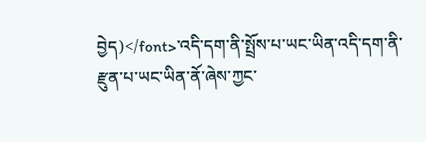བྱེད)</font>་འདི་དག་ནི་སྤྲོས་པ་ཡང་ཡིན་འདི་དག་ནི་རྫུན་པ་ཡང་ཡིན་ནོ་ཞེས་ཀྱང་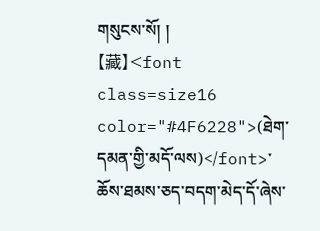གསུངས་སོ། །
【藏】<font class=size16 color="#4F6228">(ཐེག་དམན་གྱི་མདོ་ལས)</font>་ཆོས་ཐམས་ཅད་བདག་མེད་དོ་ཞེས་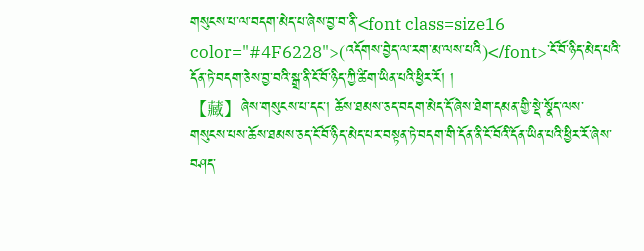གསུངས་པ་ལ་བདག་མེད་པ་ཞེས་བྱ་བ་ནི་<font class=size16 color="#4F6228">(འདོགས་བྱེད་ལ་རག་མ་ལས་པའི)</font>་ངོ་བོ་ཉིད་མེད་པའི་དོན་ཏེ་བདག་ཅེས་བྱ་བའི་སྒྲ་ནི་ངོ་བོ་ཉིད་ཀྱི་ཚིག་ཡིན་པའི་ཕྱིར་རོ། །
【藏】ཞེས་གསུངས་པ་དང་། ཆོས་ཐམས་ཅད་བདག་མེད་དོ་ཞེས་ཐེག་དམན་གྱི་སྡེ་སྣོད་ལས་གསུངས་པས་ཆོས་ཐམས་ཅད་ངོ་བོ་ཉིད་མེད་པར་བསྟན་ཏེ་བདག་གི་དོན་ནི་ངོ་བོའི་དོན་ཡིན་པའི་ཕྱིར་རོ་ཞེས་བཤད་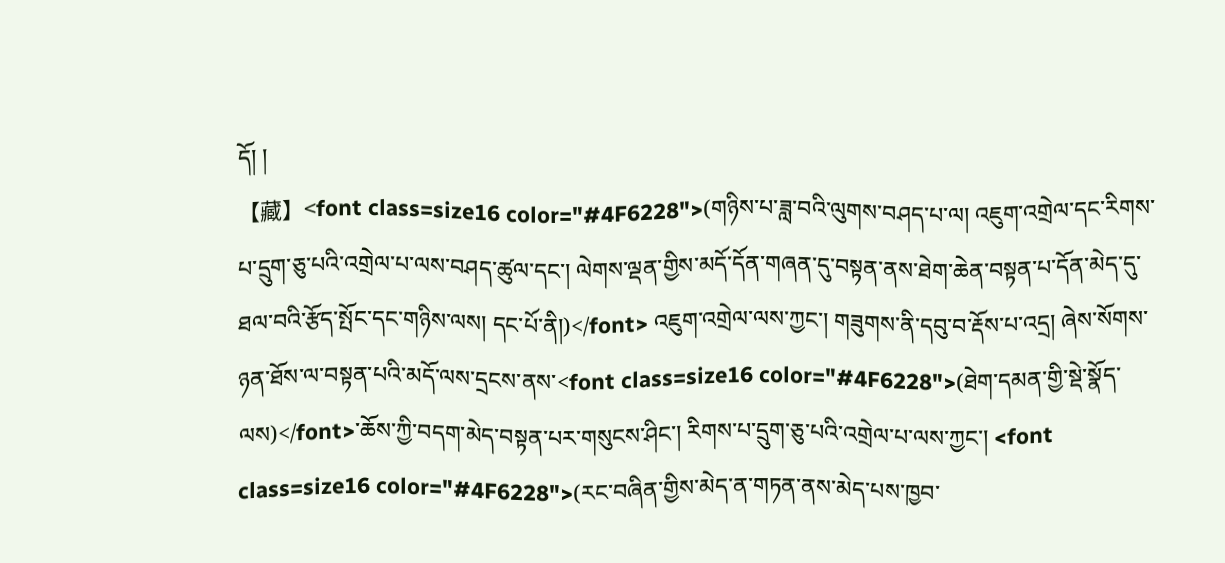དོ། །
【藏】<font class=size16 color="#4F6228">(གཉིས་པ་ཟླ་བའི་ལུགས་བཤད་པ་ལ། འཇུག་འགྲེལ་དང་རིགས་པ་དྲུག་ཅུ་པའི་འགྲེལ་པ་ལས་བཤད་ཚུལ་དང་། ལེགས་ལྡན་གྱིས་མདོ་དོན་གཞན་དུ་བསྟན་ནས་ཐེག་ཆེན་བསྟན་པ་དོན་མེད་དུ་ཐལ་བའི་རྩོད་སྤོང་དང་གཉིས་ལས། དང་པོ་ནི།)</font> འཇུག་འགྲེལ་ལས་ཀྱང་། གཟུགས་ནི་དབུ་བ་རྡོས་པ་འདྲ། ཞེས་སོགས་ཉན་ཐོས་ལ་བསྟན་པའི་མདོ་ལས་དྲངས་ནས་<font class=size16 color="#4F6228">(ཐེག་དམན་གྱི་སྡེ་སྣོད་ལས)</font>་ཆོས་ཀྱི་བདག་མེད་བསྟན་པར་གསུངས་ཤིང་། རིགས་པ་དྲུག་ཅུ་པའི་འགྲེལ་པ་ལས་ཀྱང་། <font class=size16 color="#4F6228">(རང་བཞིན་གྱིས་མེད་ན་གཏན་ནས་མེད་པས་ཁྱབ་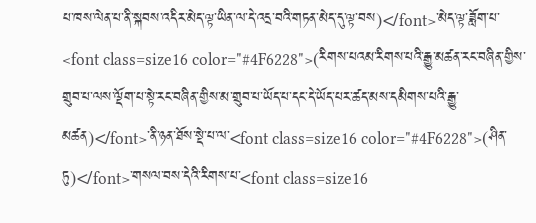པ་ཁས་ལེན་པ་ནི་སྐབས་འདིར་མེད་ལྟ་ཡིན་ལ་དེ་འདྲ་བའི་གཏན་མེད་དུ་ལྟ་བས)</font>་མེད་ལྟ་ཟློག་པ་<font class=size16 color="#4F6228">(རིགས་པའམ་རིགས་པའི་རྒྱུ་མཚན་རང་བཞིན་གྱིས་གྲུབ་པ་ལས་ལྡོག་པ་སྟེ་རང་བཞིན་གྱིས་མ་གྲུབ་པ་ཡོད་པ་དང་དེ་ཡོད་པར་ཚད་མས་དམིགས་པའི་རྒྱུ་མཚན)</font>་ནི་ཉན་ཐོས་སྡེ་པ་ལ་<font class=size16 color="#4F6228">(ཤིན་ཏུ)</font>་གསལ་བས་དེའི་རིགས་པ་<font class=size16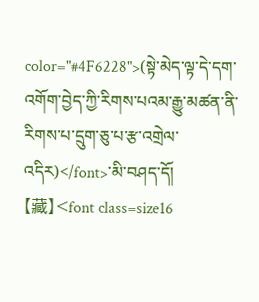color="#4F6228">(སྟེ་མེད་ལྟ་དེ་དག་འགོག་བྱེད་ཀྱི་རིགས་པའམ་རྒྱུ་མཚན་ནི་རིགས་པ་དྲུག་ཅུ་པ་རྩ་འགྲེལ་འདིར)</font>་མི་བཤད་དོ།
【藏】<font class=size16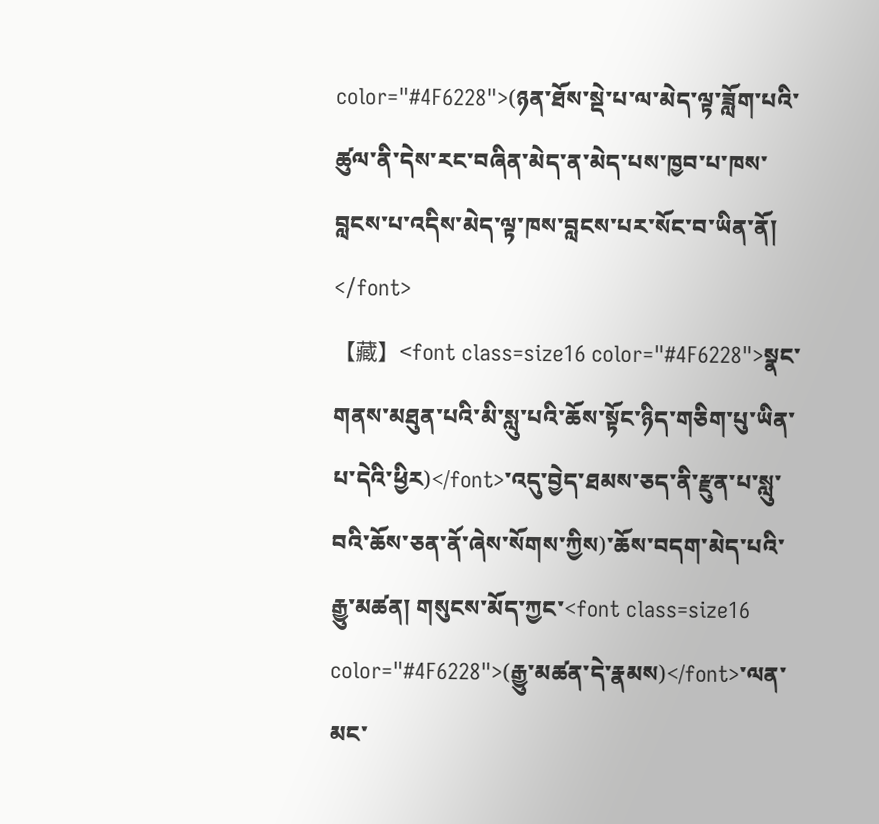color="#4F6228">(ཉན་ཐོས་སྡེ་པ་ལ་མེད་ལྟ་ཟློག་པའི་ཚུལ་ནི་དེས་རང་བཞིན་མེད་ན་མེད་པས་ཁྱབ་པ་ཁས་བླངས་པ་འདིས་མེད་ལྟ་ཁས་བླངས་པར་སོང་བ་ཡིན་ནོ། </font>
【藏】<font class=size16 color="#4F6228">སྣང་གནས་མཐུན་པའི་མི་སླུ་པའི་ཆོས་སྟོང་ཉིད་གཅིག་པུ་ཡིན་པ་དེའི་ཕྱིར)</font>་འདུ་བྱེད་ཐམས་ཅད་ནི་རྫུན་པ་སླུ་བའི་ཆོས་ཅན་ནོ་ཞེས་སོགས་ཀྱིས)་ཆོས་བདག་མེད་པའི་རྒྱུ་མཚན། གསུངས་མོད་ཀྱང་<font class=size16 color="#4F6228">(རྒྱུ་མཚན་དེ་རྣམས)</font>་ལན་མང་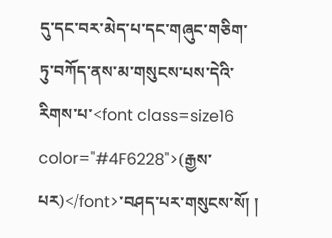དུ་དང་བར་མེད་པ་དང་གཞུང་གཅིག་ཏུ་བཀོད་ནས་མ་གསུངས་པས་དེའི་རིགས་པ་<font class=size16 color="#4F6228">(རྒྱས་པར)</font>་བཤད་པར་གསུངས་སོ། །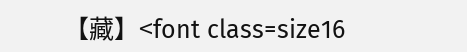【藏】<font class=size16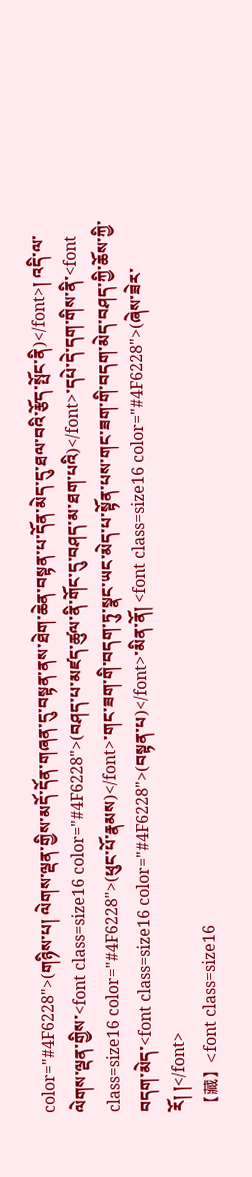color="#4F6228">(གཉིས་པ། ལེགས་ལྡན་གྱིས་མདོ་དོན་གཞན་དུ་བསྟན་ནས་ཐེག་ཆེན་བསྟན་པ་དོན་མེད་དུ་ཐལ་བའི་རྩོད་སྤོང་ནི)</font>། འདི་ལ་ལེགས་ལྡན་གྱིས་<font class=size16 color="#4F6228">(བཤད་པ་མཛད་ཚུལ་ནི་གོང་དུ་བཤད་མ་ཐག་པའི)</font>་དཔེ་དེ་དག་གིས་ནི་<font class=size16 color="#4F6228">(ཕུང་པོ་རྣམས)</font>་གང་ཟག་གི་བདག་ཏུ་སྣང་ཡང་མེད་པ་སྟོན་པས་གང་ཟག་གི་བདག་མེད་བཤད་ཀྱི་ཆོས་ཀྱི་བདག་མེད་<font class=size16 color="#4F6228">(བསྟན་པ)</font>་མིན་ནོ། <font class=size16 color="#4F6228">(ཞེས་ཟེར་རོ། །</font>
【藏】<font class=size16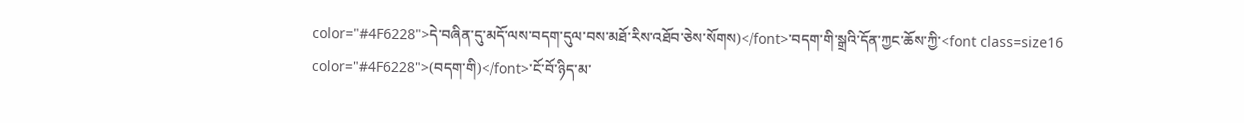color="#4F6228">དེ་བཞིན་དུ་མདོ་ལས་བདག་དུལ་བས་མཐོ་རིས་འཐོབ་ཅེས་སོགས)</font>་བདག་གི་སྒྲའི་དོན་ཀྱང་ཆོས་ཀྱི་<font class=size16 color="#4F6228">(བདག་གི)</font>་ངོ་བོ་ཉིད་མ་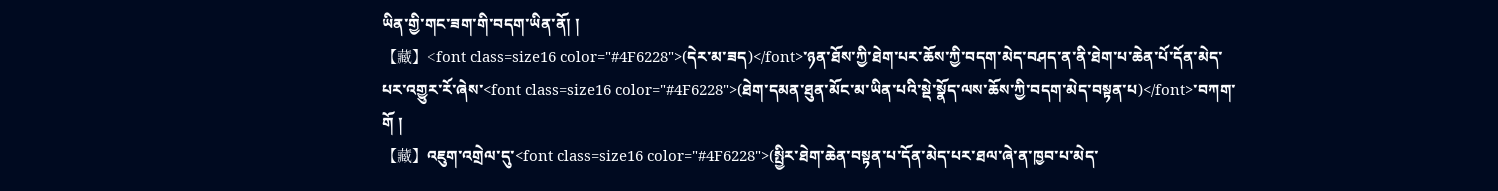ཡིན་གྱི་གང་ཟག་གི་བདག་ཡིན་ནོ། །
【藏】<font class=size16 color="#4F6228">(དེར་མ་ཟད)</font>་ཉན་ཐོས་ཀྱི་ཐེག་པར་ཆོས་ཀྱི་བདག་མེད་བཤད་ན་ནི་ཐེག་པ་ཆེན་པོ་དོན་མེད་པར་འགྱུར་རོ་ཞེས་<font class=size16 color="#4F6228">(ཐེག་དམན་ཐུན་མོང་མ་ཡིན་པའི་སྡེ་སྣོད་ལས་ཆོས་ཀྱི་བདག་མེད་བསྟན་པ)</font>་བཀག་གོ །
【藏】འཇུག་འགྲེལ་དུ་<font class=size16 color="#4F6228">(སྤྱིར་ཐེག་ཆེན་བསྟན་པ་དོན་མེད་པར་ཐལ་ཞེ་ན་ཁྱབ་པ་མེད་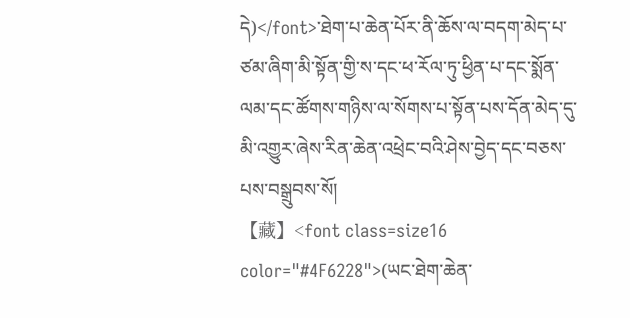དེ)</font>་ཐེག་པ་ཆེན་པོར་ནི་ཆོས་ལ་བདག་མེད་པ་ཙམ་ཞིག་མི་སྟོན་གྱི་ས་དང་ཕ་རོལ་ཏུ་ཕྱིན་པ་དང་སྨོན་ལམ་དང་ཚོགས་གཉིས་ལ་སོགས་པ་སྟོན་པས་དོན་མེད་དུ་མི་འགྱུར་ཞེས་རིན་ཆེན་འཕྲེང་བའི་ཤེས་བྱེད་དང་བཅས་པས་བསྒྲུབས་སོ།
【藏】<font class=size16 color="#4F6228">(ཡང་ཐེག་ཆེན་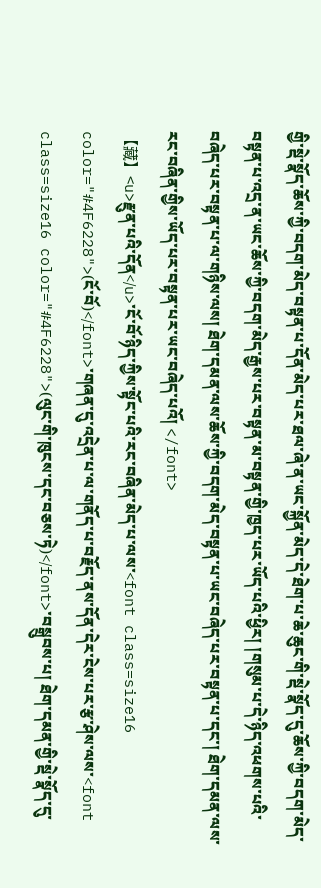གྱི་སྡེ་སྣོད་ཆོས་ཀྱི་བདག་མེད་བསྟན་པ་དོན་མེད་པར་ཐལ་ཞེ་ན་ཡང་སྐྱོན་མེད་དེ་ཐེག་པ་ཆེ་ཆུང་གི་སྡེ་སྣོད་དུ་ཆོས་ཀྱི་བདག་མེད་བསྟན་པ་འདྲ་ན་ཡང་ཆོས་ཀྱི་བདག་མེད་རྒྱས་པར་བསྟན་མ་བསྟན་གྱི་ཁྱད་པར་ཡོད་པའི་ཕྱིར། །གསུམ་པ་དེ་ཉིད་འཕགས་པའི་བཞེད་པར་བསྟན་པ་ལ་གཉིས་ལས། ཐེག་དམན་ལས་ཆོས་ཀྱི་བདག་མེད་བསྟན་པ་ཡང་བཞེད་པར་བསྟན་པ་དང་། ཐེག་དམན་ལས་རང་བཞིན་གྱིས་ཡོད་པར་བསྟན་པར་ཡང་བཞེད་པའོ། </font>
【藏】<u>རྫུན་པའི་དོན</u>་ངོ་བོ་ཉིད་ཀྱིས་སྟོང་པའི་རང་བཞིན་མེད་པ་ལས་<font class=size16 color="#4F6228">(ངོ་བོ)</font>་གཞན་དུ་འདྲེན་པ་ལ་གནོད་པ་བརྗོད་ནས་དོན་དེར་ངེས་པར་རྩ་ཤེས་ལས་<font class=size16 color="#4F6228">(ལུང་གི་ཁུངས་དང་བཅས་ཏེ)</font>་བསྒྲུབས་པ། ཐེག་དམན་གྱི་སྡེ་སྣོད་དུ་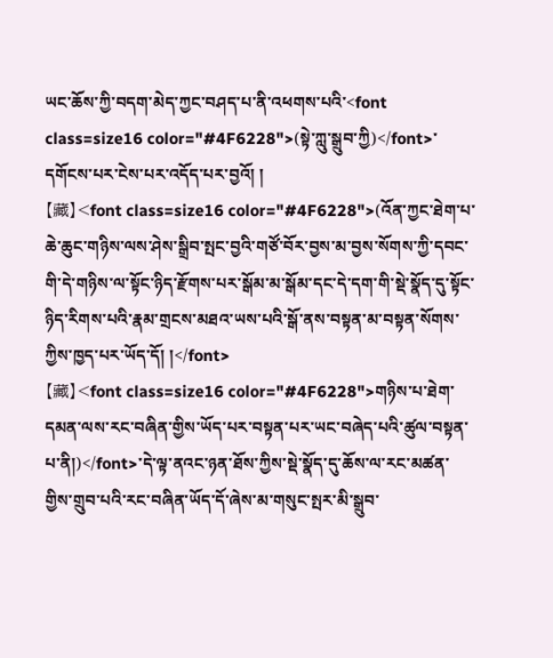ཡང་ཆོས་ཀྱི་བདག་མེད་ཀྱང་བཤད་པ་ནི་འཕགས་པའི་<font class=size16 color="#4F6228">(སྟེ་ཀླུ་སྒྲུབ་ཀྱི)</font>་དགོངས་པར་ངེས་པར་འདོད་པར་བྱའོ། །
【藏】<font class=size16 color="#4F6228">(འོན་ཀྱང་ཐེག་པ་ཆེ་ཆུང་གཉིས་ལས་ཤེས་སྒྲིབ་སྤང་བྱའི་གཙོ་བོར་བྱས་མ་བྱས་སོགས་ཀྱི་དབང་གི་དེ་གཉིས་ལ་སྟོང་ཉིད་རྫོགས་པར་སྒོམ་མ་སྒོམ་དང་དེ་དག་གི་སྡེ་སྣོད་དུ་སྟོང་ཉིད་རིགས་པའི་རྣམ་གྲངས་མཐའ་ཡས་པའི་སྒོ་ནས་བསྟན་མ་བསྟན་སོགས་ཀྱིས་ཁྱད་པར་ཡོད་དོ། །</font>
【藏】<font class=size16 color="#4F6228">གཉིས་པ་ཐེག་དམན་ལས་རང་བཞིན་གྱིས་ཡོད་པར་བསྟན་པར་ཡང་བཞེད་པའི་ཚུལ་བསྟན་པ་ནི།)</font>་དེ་ལྟ་ནའང་ཉན་ཐོས་ཀྱིས་སྡེ་སྣོད་དུ་ཆོས་ལ་རང་མཚན་གྱིས་གྲུབ་པའི་རང་བཞིན་ཡོད་དོ་ཞེས་མ་གསུང་སྤར་མི་སྒྲུབ་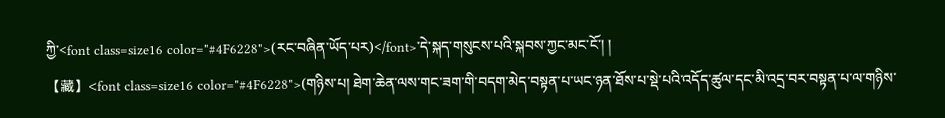ཀྱི་<font class=size16 color="#4F6228">(རང་བཞིན་ཡོད་པར)</font>་དེ་སྐད་གསུངས་པའི་སྐབས་ཀྱང་མང་ངོ་། །
【藏】<font class=size16 color="#4F6228">(གཉིས་པ། ཐེག་ཆེན་ལས་གང་ཟག་གི་བདག་མེད་བསྟན་པ་ཡང་ཉན་ཐོས་པ་སྡེ་པའི་འདོད་ཚུལ་དང་མི་འདྲ་བར་བསྟན་པ་ལ་གཉིས་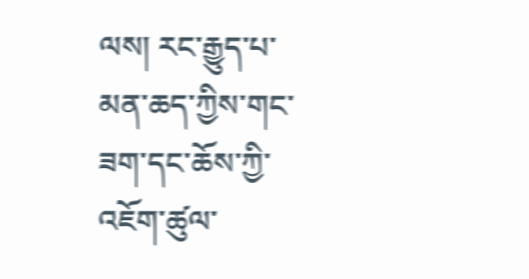ལས། རང་རྒྱུད་པ་མན་ཆད་ཀྱིས་གང་ཟག་དང་ཆོས་ཀྱི་འཇོག་ཚུལ་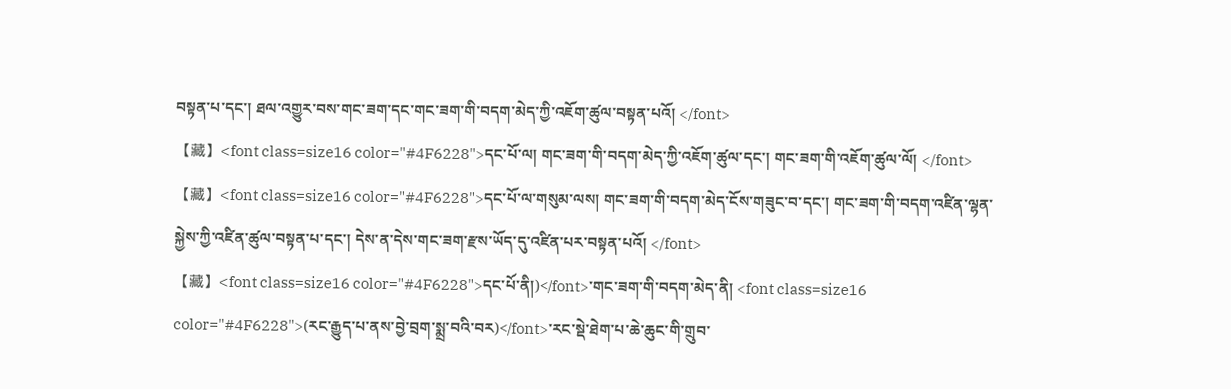བསྟན་པ་དང་། ཐལ་འགྱུར་བས་གང་ཟག་དང་གང་ཟག་གི་བདག་མེད་ཀྱི་འཇོག་ཚུལ་བསྟན་པའོ། </font>
【藏】<font class=size16 color="#4F6228">དང་པོ་ལ། གང་ཟག་གི་བདག་མེད་ཀྱི་འཇོག་ཚུལ་དང་། གང་ཟག་གི་འཇོག་ཚུལ་ལོ། </font>
【藏】<font class=size16 color="#4F6228">དང་པོ་ལ་གསུམ་ལས། གང་ཟག་གི་བདག་མེད་ངོས་གཟུང་བ་དང་། གང་ཟག་གི་བདག་འཛིན་ལྷན་སྐྱེས་ཀྱི་འཛིན་ཚུལ་བསྟན་པ་དང་། དེས་ན་དེས་གང་ཟག་རྫས་ཡོད་དུ་འཛིན་པར་བསྟན་པའོ། </font>
【藏】<font class=size16 color="#4F6228">དང་པོ་ནི།)</font>་གང་ཟག་གི་བདག་མེད་ནི། <font class=size16 color="#4F6228">(རང་རྒྱུད་པ་ནས་བྱེ་བྲག་སྨྲ་བའི་བར)</font>་རང་སྡེ་ཐེག་པ་ཆེ་ཆུང་གི་གྲུབ་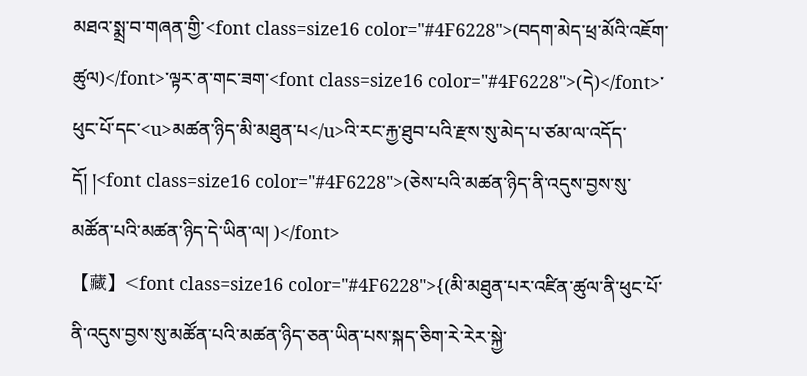མཐའ་སྨྲ་བ་གཞན་གྱི་<font class=size16 color="#4F6228">(བདག་མེད་ཕྲ་མོའི་འཇོག་ཚུལ)</font>་ལྟར་ན་གང་ཟག་<font class=size16 color="#4F6228">(དེ)</font>་ཕུང་པོ་དང་<u>མཚན་ཉིད་མི་མཐུན་པ</u>འི་རང་རྐྱ་ཐུབ་པའི་རྫས་སུ་མེད་པ་ཙམ་ལ་འདོད་དོ། །<font class=size16 color="#4F6228">(ཅེས་པའི་མཚན་ཉིད་ནི་འདུས་བྱས་སུ་མཚོན་པའི་མཚན་ཉིད་དེ་ཡིན་ལ། )</font>
【藏】<font class=size16 color="#4F6228">{(མི་མཐུན་པར་འཛིན་ཚུལ་ནི་ཕུང་པོ་ནི་འདུས་བྱས་སུ་མཚོན་པའི་མཚན་ཉིད་ཅན་ཡིན་པས་སྐད་ཅིག་རེ་རེར་སྐྱེ་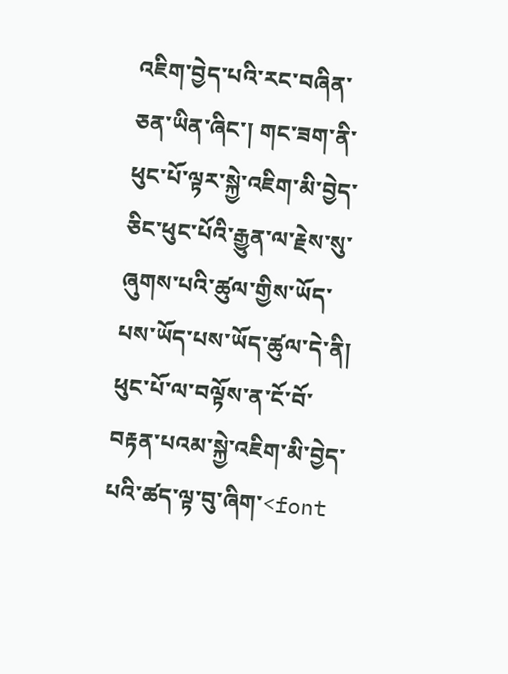འཇིག་བྱེད་པའི་རང་བཞིན་ཅན་ཡིན་ཞིང་། གང་ཟག་ནི་ཕུང་པོ་ལྟར་སྐྱེ་འཇིག་མི་བྱེད་ཅིང་ཕུང་པོའི་རྒྱུན་ལ་རྗེས་སུ་ཞུགས་པའི་ཚུལ་གྱིས་ཡོད་པས་ཡོད་པས་ཡོད་ཚུལ་དེ་ནི། ཕུང་པོ་ལ་བལྟོས་ན་ངོ་བོ་བརྟན་པའམ་སྐྱེ་འཇིག་མི་བྱེད་པའི་ཚད་ལྟ་བུ་ཞིག་<font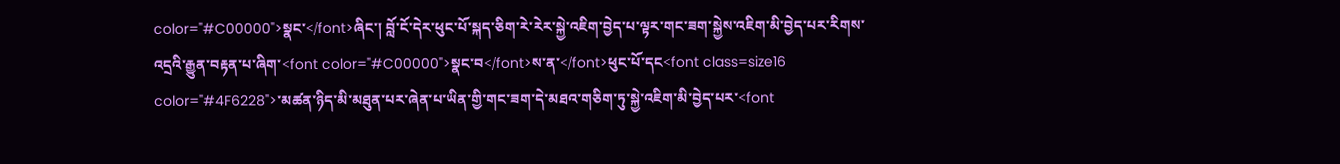color="#C00000">སྣང་</font>ཞིང་། བློ་ངོ་དེར་ཕུང་པོ་སྐད་ཅིག་རེ་རེར་སྐྱེ་འཇིག་བྱེད་པ་ལྟར་གང་ཟག་སྐྱེས་འཇིག་མི་བྱེད་པར་རིགས་འདྲའི་རྒྱུན་བརྟན་པ་ཞིག་<font color="#C00000">སྣང་བ</font>ས་ན་</font>ཕུང་པོ་དང<font class=size16 color="#4F6228">་མཚན་ཉིད་མི་མཐུན་པར་ཞེན་པ་ཡིན་གྱི་གང་ཟག་དེ་མཐའ་གཅིག་ཏུ་སྐྱེ་འཇིག་མི་བྱེད་པར་<font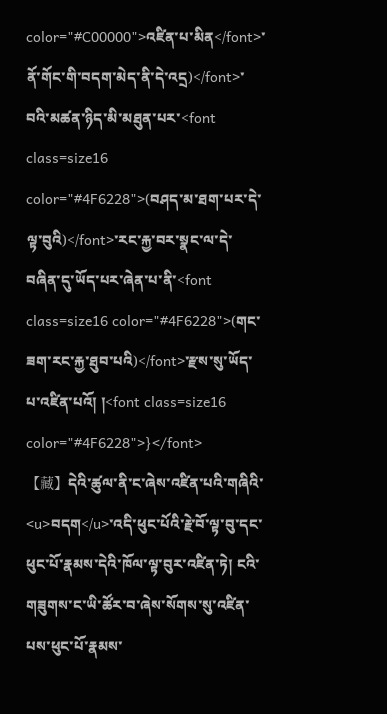color="#C00000">འཛིན་པ་མིན</font>་ནོ་གོང་གི་བདག་མེད་ནི་དེ་འདྲ)</font>་བའི་མཚན་ཉིད་མི་མཐུན་པར་<font class=size16 color="#4F6228">(བཤད་མ་ཐག་པར་དེ་ལྟ་བུའི)</font>་རང་རྐྱ་བར་སྣང་ལ་དེ་བཞིན་དུ་ཡོད་པར་ཞེན་པ་ནི་<font class=size16 color="#4F6228">(གང་ཟག་རང་རྐྱ་ཐུབ་པའི)</font>་རྫས་སུ་ཡོད་པ་འཛིན་པའོ། །<font class=size16 color="#4F6228">}</font>
【藏】དེའི་ཚུལ་ནི་ང་ཞེས་འཛིན་པའི་གཞིའི་<u>བདག</u>་འདི་ཕུང་པོའི་རྗེ་བོ་ལྟ་བུ་དང་ཕུང་པོ་རྣམས་དེའི་ཁོལ་ལྟ་བུར་འཛིན་ཏེ། ངའི་གཟུགས་ང་ཡི་ཚོར་བ་ཞེས་སོགས་སུ་འཛིན་པས་ཕུང་པོ་རྣམས་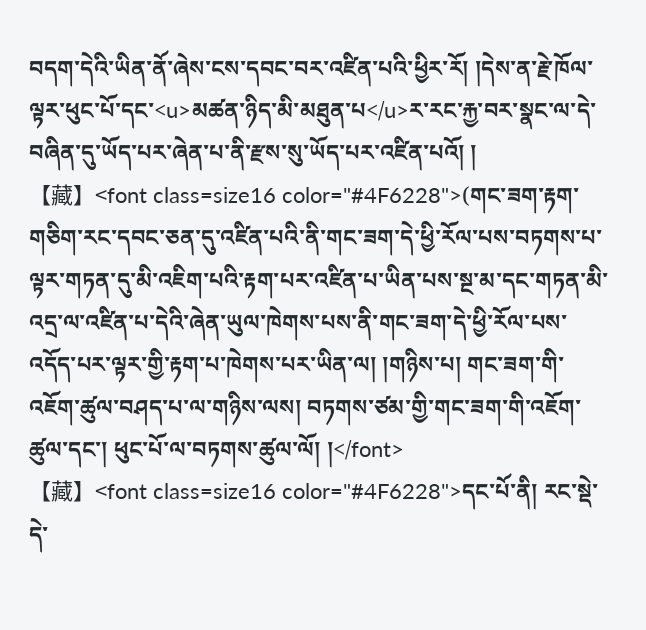བདག་དེའི་ཡིན་ནོ་ཞེས་ངས་དབང་བར་འཛིན་པའི་ཕྱིར་རོ། །དེས་ན་རྗེ་ཁོལ་ལྟར་ཕུང་པོ་དང་<u>མཚན་ཉིད་མི་མཐུན་པ</u>ར་རང་རྐྱ་བར་སྣང་ལ་དེ་བཞིན་དུ་ཡོད་པར་ཞེན་པ་ནི་རྫས་སུ་ཡོད་པར་འཛིན་པའོ། །
【藏】<font class=size16 color="#4F6228">(གང་ཟག་རྟག་གཅིག་རང་དབང་ཅན་དུ་འཛིན་པའི་ནི་གང་ཟག་དེ་ཕྱི་རོལ་པས་བཏགས་པ་ལྟར་གཏན་དུ་མི་འཇིག་པའི་རྟག་པར་འཛིན་པ་ཡིན་པས་སྔ་མ་དང་གཏན་མི་འདྲ་ལ་འཛིན་པ་དེའི་ཞེན་ཡུལ་ཁེགས་པས་ནི་གང་ཟག་དེ་ཕྱི་རོལ་པས་འདོད་པར་ལྟར་གྱི་རྟག་པ་ཁེགས་པར་ཡིན་ལ། །གཉིས་པ། གང་ཟག་གི་འཇོག་ཚུལ་བཤད་པ་ལ་གཉིས་ལས། བཏགས་ཙམ་གྱི་གང་ཟག་གི་འཇོག་ཚུལ་དང་། ཕུང་པོ་ལ་བཏགས་ཚུལ་ལོ། །</font>
【藏】<font class=size16 color="#4F6228">དང་པོ་ནི། རང་སྡེ་དེ་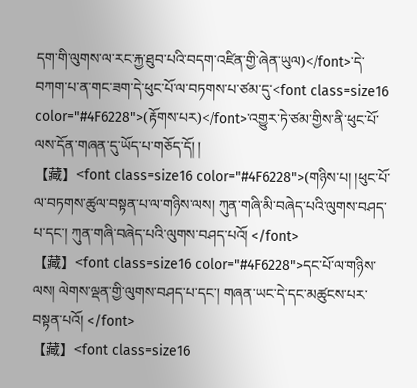དག་གི་ལུགས་ལ་རང་རྐྱ་ཐུབ་པའི་བདག་འཛིན་གྱི་ཞེན་ཡུལ)</font>་དེ་བཀག་པ་ན་གང་ཟག་དེ་ཕུང་པོ་ལ་བཏགས་པ་ཙམ་དུ་<font class=size16 color="#4F6228">(རྟོགས་པར)</font>་འགྱུར་ཏེ་ཙམ་གྱིས་ནི་ཕུང་པོ་ལས་དོན་གཞན་དུ་ཡོད་པ་གཅོད་དོ། །
【藏】<font class=size16 color="#4F6228">(གཉིས་པ། །ཕུང་པོ་ལ་བཏགས་ཚུལ་བསྟན་པ་ལ་གཉིས་ལས། ཀུན་གཞི་མི་བཞེད་པའི་ལུགས་བཤད་པ་དང་། ཀུན་གཞི་བཞེད་པའི་ལུགས་བཤད་པའོ། </font>
【藏】<font class=size16 color="#4F6228">དང་པོ་ལ་གཉིས་ལས། ལེགས་ལྡན་གྱི་ལུགས་བཤད་པ་དང་། གཞན་ཡང་དེ་དང་མཚུངས་པར་བསྟན་པའོ། </font>
【藏】<font class=size16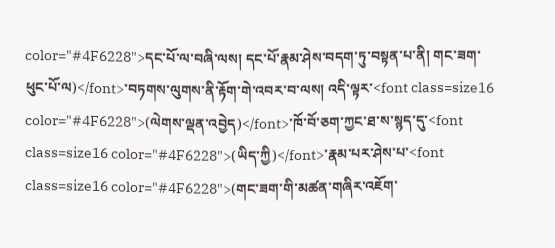color="#4F6228">དང་པོ་ལ་བཞི་ལས། དང་པོ་རྣམ་ཤེས་བདག་ཏུ་བསྟན་པ་ནི། གང་ཟག་ཕུང་པོ་ལ)</font>་བཏགས་ལུགས་ནི་རྟོག་གེ་འབར་བ་ལས། འདི་ལྟར་<font class=size16 color="#4F6228">(ལེགས་ལྡན་འབྱེད)</font>་ཁོ་བོ་ཅག་ཀྱང་ཐ་ས་སྙད་དུ་<font class=size16 color="#4F6228">(ཡིད་ཀྱི)</font>་རྣམ་པར་ཤེས་པ་<font class=size16 color="#4F6228">(གང་ཟག་གི་མཚན་གཞིར་འཇོག་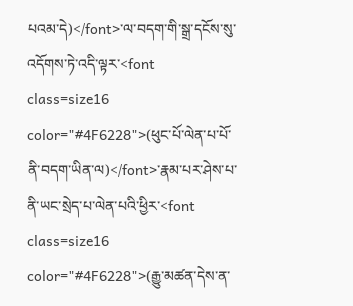པའམ་དེ)</font>་ལ་བདག་གི་སྒྲ་དངོས་སུ་འདོགས་ཏེ་འདི་ལྟར་<font class=size16 color="#4F6228">(ཕུང་པོ་ལེན་པ་པོ་ནི་བདག་ཡིན་ལ)</font>་རྣམ་པར་ཤེས་པ་ནི་ཡང་སྲེད་པ་ལེན་པའི་ཕྱིར་<font class=size16 color="#4F6228">(རྒྱུ་མཚན་དེས་ན་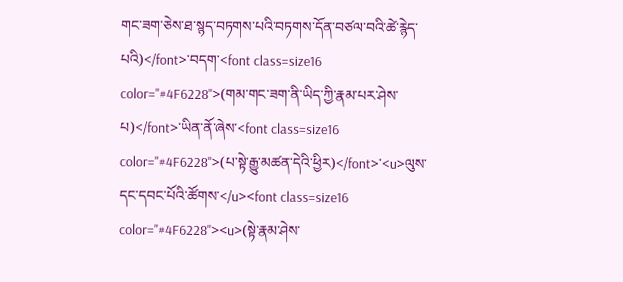གང་ཟག་ཅེས་ཐ་སྙད་བཏགས་པའི་བཏགས་དོན་བཙལ་བའི་ཚེ་རྙེད་པའི)</font>་བདག་<font class=size16 color="#4F6228">(གམ་གང་ཟག་ནི་ཡིད་ཀྱི་རྣམ་པར་ཤེས་པ)</font>་ཡིན་ནོ་ཞེས་<font class=size16 color="#4F6228">(པ་སྟེ་རྒྱུ་མཚན་དེའི་ཕྱིར)</font>་<u>ལུས་དང་དབང་པོའི་ཚོགས་</u><font class=size16 color="#4F6228"><u>(སྟེ་རྣམ་ཤེས་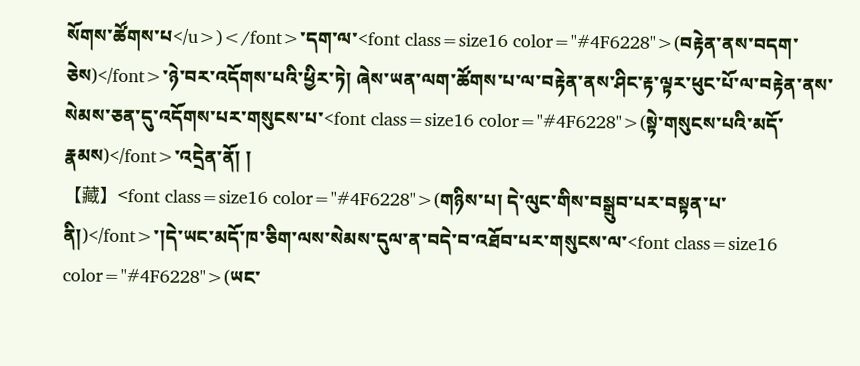སོགས་ཚོགས་པ</u>)</font>་དག་ལ་<font class=size16 color="#4F6228">(བརྟེན་ནས་བདག་ཅེས)</font>་ཉེ་བར་འདོགས་པའི་ཕྱིར་ཏེ། ཞེས་ཡན་ལག་ཚོགས་པ་ལ་བརྟེན་ནས་ཤིང་རྟ་ལྟར་ཕུང་པོ་ལ་བརྟེན་ནས་སེམས་ཅན་དུ་འདོགས་པར་གསུངས་པ་<font class=size16 color="#4F6228">(སྟེ་གསུངས་པའི་མདོ་རྣམས)</font>་འདྲེན་ནོ། །
【藏】<font class=size16 color="#4F6228">(གཉིས་པ། དེ་ལུང་གིས་བསྒྲུབ་པར་བསྟན་པ་ནི།)</font>་།དེ་ཡང་མདོ་ཁ་ཅིག་ལས་སེམས་དུལ་ན་བདེ་བ་འཐོབ་པར་གསུངས་ལ་<font class=size16 color="#4F6228">(ཡང་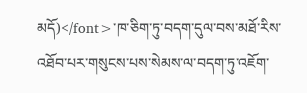མདོ)</font>་ཁ་ཅིག་ཏུ་བདག་དུལ་བས་མཐོ་རིས་འཐོབ་པར་གསུངས་པས་སེམས་ལ་བདག་ཏུ་འཇོག་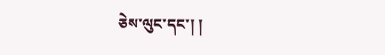ཅེས་ལུང་དང་། །